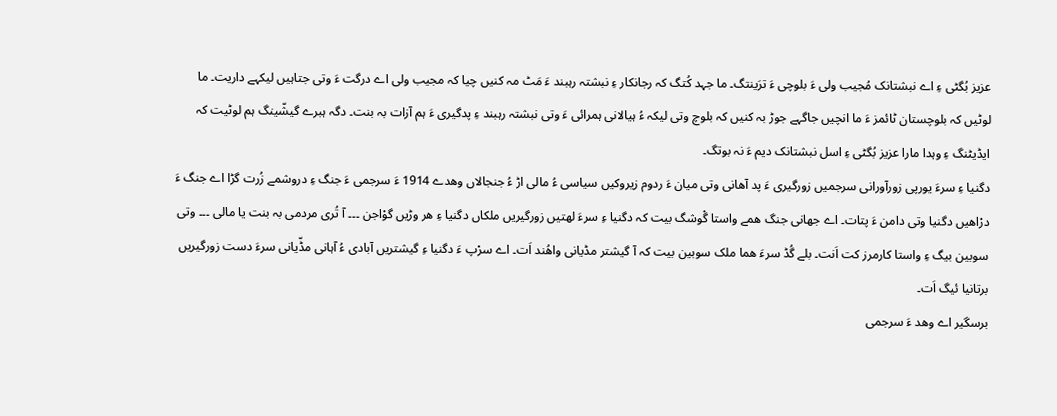عزیز بُگٹی ءِ اے نبشتانک مُجیب ولی ءَ بلوچی ءَ ترَینتگ۔ ما جہد کُتگ کہ رجانکار ءِ نبشتہ رہبند ءَ مَٹ مہ کنیں چیا کہ مجیب ولی اے درگت ءَ وتی جتاہیں لیکہے داریت۔ ما لوٹیں کہ بلوچستان ٹائمز ءَ ما انچیں جاگہے جوڑ بہ کنیں کہ بلوچ وتی لیکہ ءُ ہیالانی ہمرائی ءَ وتی نبشتہ رہبند ءِ پدگیری ءَ ہم آزات بہ بنت۔ دگہ ہبرے گیشّینگ ہم لوٹیت کہ ایڈیٹنگ ءِ وہدا مارا عزیز بُگٹی ءِ اسل نبشتانک دیم ءَ نہ بوتگ۔
دگنیا ءِ سرءَ یورپی زورآورانی سرجمیں زورگیری ءَ پد آھانی وتی میان ءَ ردوم زیروکیں سیاسی ءُ مالی اڑ ءُ جنجالاں وھدے 1914 ءَ سرجمی ءَ جنگ ءِ دروشمے زُرت گڑا اے جنگ ءَ درْاھیں دگنیا وتی دامن ءَ پتات۔ اے جھانی جنگ ھمے واستا گْوشگ بیت کہ دگنیا ءِ سرءَ لھتیں زورگیریں ملکاں دگنیا ءِ ھر وڑیں گوْاجن ۔۔۔ آ تُری مردمی بہ بنت یا مالی ۔۔۔ وتی سوبین بیگ ءِ واستا کارمرز کت اَنت۔ بلے گُڈ سرءَ ھما ملک سوبین بیت کہ آ گیشتر مڈیانی واھُند اَت۔ اے سرْپ ءَ دگنیا ءِ گیشتریں آبادی ءُ آہانی مڈّیانی سرءَ دست زورگیریں برتانیا ئیگ اَت۔
برسگیر اے وھد ءَ سرجمی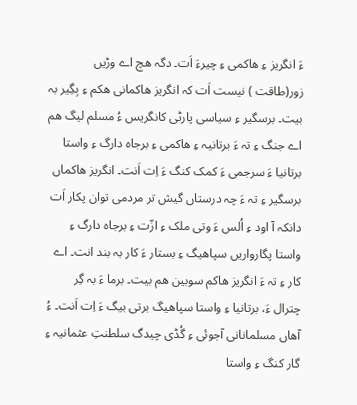ءَ انگریز ءِ ھاکمی ءِ چیرءَ اَت۔ دگہ ھچ اے وڑیں زور(طاقت ) نیست اَت کہ انگریز ھاکمانی ھکم ءِ بِگِیر بہ بیت۔ برسگیر ءِ سیاسی پارٹی کانگریس ءُ مسلم لیگ ھم اے جنگ ءِ تہ ءَ برتانیہ ءِ ھاکمی ءِ برجاہ دارگ ءِ واستا برتانیا ءَ سرجمی ءَ کمک کنگ ءَ اِت اَنت۔ انگریز ھاکماں برسگیر ءِ تہ ءَ چہ درستاں گیش تر مردمی توان پکار اَت دانکہ آ اود ءِ اُلس ءَ وتی ملک ءِ ازّت ءِ برجاہ دارگ ءِ واستا پگارواریں سپاھیگ ءِ بستار ءَ کار بہ بند انت۔ اے کار ءِ تہ ءَ انگریز ھاکم سوبین ھم بیت۔ برما ءَ بہ گِر چترال ءَ، برتانیا ءِ واستا سپاھیگ برتی بیگ ءَ اِت اَنت۔ ءُ آھاں مسلمانانی آجوئی ءِ گُڈی چیدگ سلطنتِ عثمانیہ ءِ گار کنگ ءِ واستا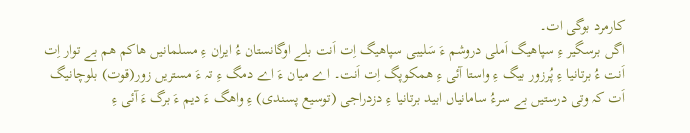کارمرد بوگی ات۔
اگں برسگیر ءِ سپاھیگ اَملی دروشم ءَ سَلیبی سپاھیگ اِت اَنت بلے اوگانستان ءُ ایران ءِ مسلمانیں ھاکم ھم بے توار اِت اَنت ءُ برتانیا ءِ پُرزور بیگ ءِ واستا آئی ءِ ھمکوپگ اِت اَنت۔ اے میان ءَ اے دمگ ءِ تہ ءَ مستریں زور(قوت) بلوچانیگ اَت کہ وتی درستیں بے سرءُ سامانیاں ابید برتانیا ءِ دزدراجی (توسیع پسندی) ءِ واھگ ءَ دیم ءَ برگ ءَ آئی ءِ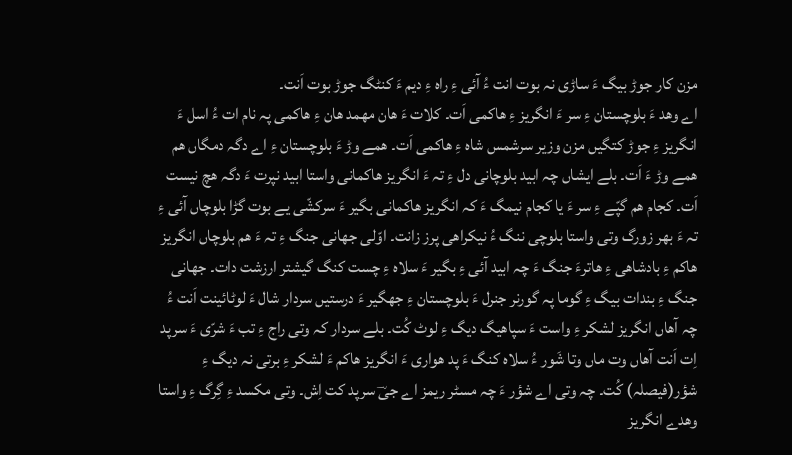مزن کار جوڑ بیگ ءَ ساڑی نہ بوت انت ءُ آئی ءِ راہ ءِ دیم ءَ کنٹگ جوڑ بوت اَنت۔
اے وھد ءَ بلوچستان ءِ سر ءَ انگریز ءِ ھاکمی اَت۔ کلات ءَ ھان مھمد ھان ءِ ھاکمی پہ نام ات ءُ اسل ءَ انگریز ءِ جوڑ کتگیں مزن وزیر سرشمس شاہ ءِ ھاکمی اَت۔ ھمے وڑ ءَ بلوچستان ءِ اے دگہ دمگاں ھم ھمے وڑ ءَ اَت۔ بلے ایشاں چہ ابید بلوچانی دل ءِ تہ ءَ انگریز ھاکمانی واستا ابید نپرت ءَ دگہ ھچ نیست اَت۔ کجام ھم گپّے ءِ سر ءَ یا کجام نیمگ ءَ کہ انگریز ھاکمانی بگیر ءَ سرکشّی یے بوت گڑا بلوچاں آئی ءِ تہ ءَ بھر زورگ وتی واستا بلوچی ننگ ءُ نیکراھی پرز زانت۔ اوّلی جھانی جنگ ءِ تہ ءَ ھم بلوچاں انگریز ھاکم ءِ بادشاھی ءِ ھاترءَ جنگ ءَ چہ ابید آئی ءِ بگیر ءَ سلاہ ءِ چست کنگ گیشتر ارزشت دات۔ جھانی جنگ ءِ بندات بیگ ءِ گوما پہ گورنر جنرل ءَ بلوچستان ءِ جھگیر ءَ درستیں سردار شال ءَ لوٹائینت اَنت ءُ چہ آھاں انگریز لشکر ءِ واست ءَ سپاھیگ دیگ ءِ لوٹ کُت۔ بلے سردار کہ وتی راج ءِ تب ءَ شرّی ءَ سرپد اِت اَنت آھاں وت ماں وتا شَور ءُ سلاہ کنگ ءَ پد ھواری ءَ انگریز ھاکم ءَ لشکر ءِ برتی نہ دیگ ءِ شؤر(فیصلہ) کُت۔ چہ وتی اے شؤر ءَ چہ مسٹر ریمز اے جیؔ سرپد کت اِش۔ وتی مکسد ءِ گِرگ ءِ واستا وھدے انگریز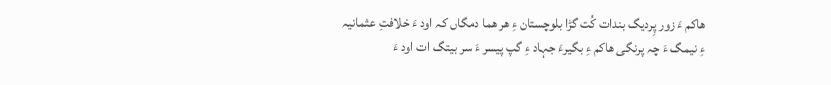ھاکم ءَ زور پِردیگ بندات کُت گڑا بلوچستان ءِ ھر ھما دمگاں کہ اود ءَ خلافتِ عثمانیہ ءِ نیمگ ءَ چہ پرنگی ھاکم ءِ بگیرءَ جہاد ءِ گپ پیسر ءَ سر بیتگ ات اود ءَ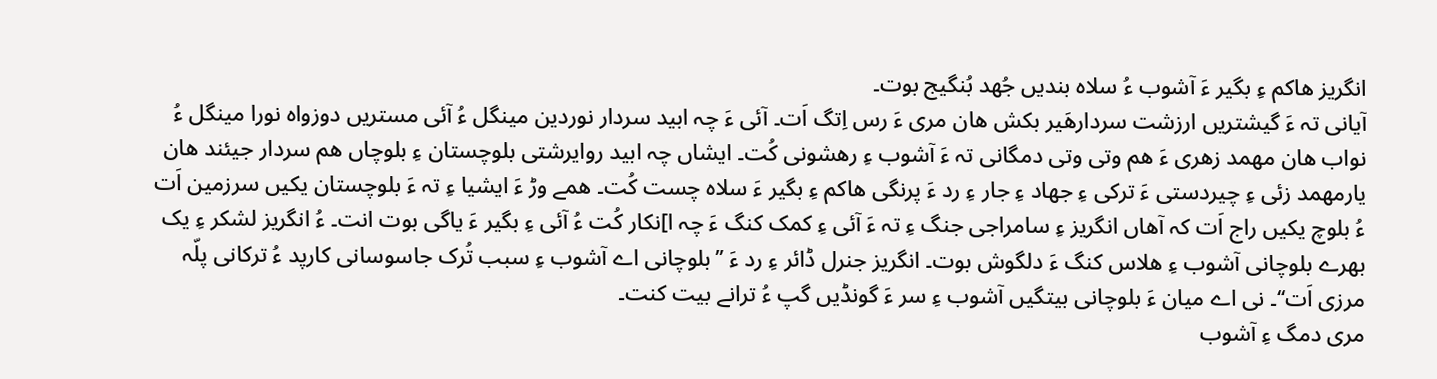انگریز ھاکم ءِ بگیر ءَ آشوب ءُ سلاہ بندیں جُھد بُنگیج بوت۔
آیانی تہ ءَ گیشتریں ارزشت سردارھَیر بکش ھان مری ءَ رس اِتگ اَت۔ آئی ءَ چہ ابید سردار نوردین مینگل ءُ آئی مستریں دوزواہ نورا مینگل ءُ نواب ھان مھمد زھری ءَ ھم وتی وتی دمگانی تہ ءَ آشوب ءِ رھشونی کُت۔ ایشاں چہ ابید روایرشتی بلوچستان ءِ بلوچاں ھم سردار جیئند ھان یارمھمد زئی ءِ چیردستی ءَ ترکی ءِ جھاد ءِ جار ءِ رد ءَ پرنگی ھاکم ءِ بگیر ءَ سلاہ چست کُت۔ ھمے وڑ ءَ ایشیا ءِ تہ ءَ بلوچستان یکیں سرزمین اَت ءُ بلوچ یکیں راج اَت کہ آھاں انگریز ءِ سامراجی جنگ ءِ تہ ءَ آئی ءِ کمک کنگ ءَ چہ ا]نکار کُت ءُ آئی ءِ بگیر ءَ یاگی بوت انت۔ ءُ انگریز لشکر ءِ یک بھرے بلوچانی آشوب ءِ ھلاس کنگ ءَ دلگوش بوت۔ انگریز جنرل ڈائر ءِ رد ءَ ’’بلوچانی اے آشوب ءِ سبب تُرک جاسوسانی کارپد ءُ ترکانی پلّہ مرزی اَت‘‘۔ نی اے میان ءَ بلوچانی بیتگیں آشوب ءِ سر ءَ گونڈیں گپ ءُ ترانے بیت کنت۔
مری دمگ ءِ آشوب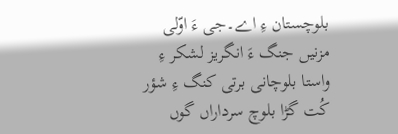بلوچستان ءِ اے۔جی ءَ اوّلی مزنیں جنگ ءَ انگریز لشکر ءِ واستا بلوچانی برتی کنگ ءِ شؤر کُت گڑا بلوچ سرداراں گوں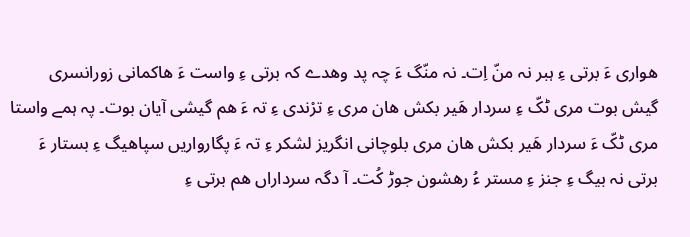ھواری ءَ برتی ءِ ہبر نہ منّ اِت۔ نہ منّگ ءَ چہ پد وھدے کہ برتی ءِ واست ءَ ھاکمانی زورانسری گیش بوت مری ٹکّ ءِ سردار ھَیر بکش ھان مری ءِ ترْندی ءِ تہ ءَ ھم گیشی آیان بوت۔ پہ ہمے واستا مری ٹکّ ءَ سردار ھَیر بکش ھان مری بلوچانی انگریز لشکر ءِ تہ ءَ پگارواریں سپاھیگ ءِ بستار ءَ برتی نہ بیگ ءِ جنز ءِ مستر ءُ رھشون جوڑ کُت۔ آ دگہ سرداراں ھم برتی ءِ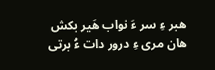ھبر ءِ سر ءَ نواب ھَیر بکش ھان مری ءِ درور دات ءُ برتی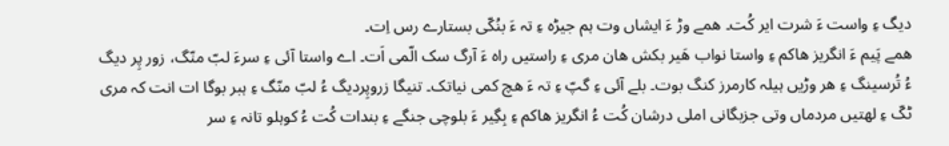دیگ ءِ واست ءَ شرت ایر کُت۔ ھمے وڑ ءَ ایشاں وت ہم جیڑہ ءِ تہ ءَ بنُکّی بستارے رس اِت۔
ھمے پَیم ءَ انگریز ھاکم ءِ واستا نواب ھَیر بکش ھان مری ءِ راستیں راہ ءَ آرگ سک الّمی اَت۔ اے واستا آئی ءِ سرءَ لبّ منّگ، زور پِر دیگ ءُ تُرسینگ ءِ ھر وڑیں ہیلہ کارمرز کنگ بوت۔ بلے آئی ءِ گپّ ءِ تہ ءَ ھچ کمی نیاتک۔ تنیگا زروپِردیگ ءُ لبّ منّگ ءِ ہبر بوگا ات انت کہ مری ٹکّ ءِ لھتیں مردماں وتی جزبگانی املی درشان کُت ءُ انگریز ھاکم ءِ بِگِیر ءَ بلوچی جنگے ءِ بندات کُت ءُ کوہلو تانہ ءِ سر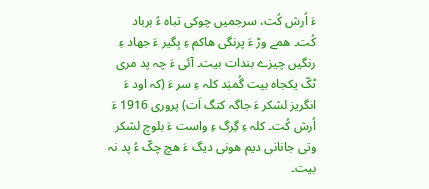ءَ اُرش کُت، سرجمیں چوکی تباہ ءُ برباد کُت۔ ھمے وڑ ءَ پرنگی ھاکم ءِ بِگیر ءَ جھاد ءِ رنگیں چیزے بندات بیت۔ آئی ءَ چہ پد مری ٹکّ یکجاہ بیت گُمبَد کلہ ءِ سر ءَ (کہ اود ءَ انگریز لشکر ءَ جاگہ کتگ اَت) پروری 1916 ءَ اُرش کُت۔ کلہ ءِ گِرگ ءِ واست ءَ بلوچ لشکر وتی جانانی دیم ھونی دیگ ءَ ھچ چکّ ءُ پد نہ بیت۔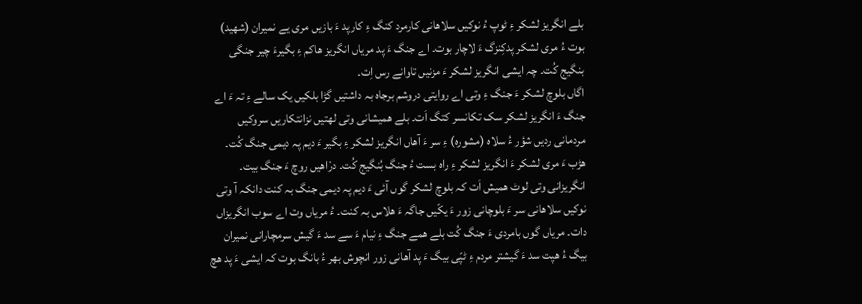بلے انگریز لشکر ءِ ٹوپ ءُ نوکیں سلاھانی کارمرد کنگ ءِ کارپد ءَ بازیں مری یے نمیران (شھید) بوت ءُ مری لشکر پدکِنزگ ءَ لاچار بوت۔ اے جنگ ءَ پد مریاں انگریز ھاکم ءِ بگیرءَ چیر جنگی بنگیج کُت۔ چہ ایشی انگریز لشکر ءَ مزنیں تاوانے رس اِت۔
اگاں بلوچ لشکر ءَ جنگ ءِ وتی اے روایتی دروشم برجاہ بہ داشتیں گڑا بلکیں یک سالے ءِ تہ ءَ اے جنگ ءَ انگریز لشکر سک تکانسر کتگ اَت۔ بلے ھمیشانی وتی لھتیں نزانتکاریں سروکیں مردمانی ردیں شؤر ءُ سلاہ (مشورہ) ءِ سر ءَ آھاں انگریز لشکر ءِ بگیر ءَ دیم پہ دیمی جنگ کُت۔ ھڑب ءَ مری لشکر ءَ انگریز لشکر ءِ راہ بست ءُ جنگ بُنگیج کُت۔ درْاھیں روچ ءَ جنگ بیت۔ انگریزانی وتی لوٹ ھمیش اَت کہ بلوچ لشکر گوں آئی ءَ دیم پہ دیمی جنگ بہ کنت دانکہ آ وتی نوکیں سلاھانی سر ءَ بلوچانی زور ءَ یکّیں جاگہ ءَ ھلاس بہ کنت۔ ءُ مریاں وت اے سوب انگریزاں دات۔ مریاں گوں بامردی ءَ جنگ کُت بلے ھمے جنگ ءِ نیام ءَ سے سد ءَ گیش سرمچارانی نمیران بیگ ءُ ھپت سد ءَ گیشتر مردم ءِ ٹپّی بیگ ءَ پد آھانی زور انچوش بھر ءُ بانگ بوت کہ ایشی ءَ پد ھچ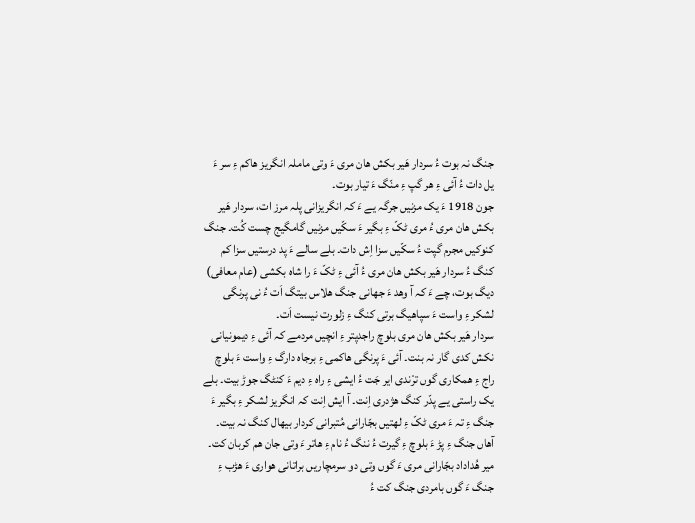جنگ نہ بوت ءُ سردار ھَیر بکش ھان مری ءَ وتی ماملہ انگریز ھاکم ءِ سر ءَ یل دات ءُ آئی ءِ ھر گپ ءِ منّگ ءَ تیار بوت۔
جون 1918 ءَ یک مزنیں جرگہ یے ءَ کہ انگریزانی پلہ مرز ات، سردار ھَیر بکش ھان مری ءُ مری ٹکّ ءِ بگیر ءَ سکّیں مزنیں گامگیج چست کُت۔ جنگ کنوکیں مجرم گپت ءُ سکّیں سزا اِش دات۔ بلے سالے ءَ پد درستیں سزا کم کنگ ءُ سردار ھَیر بکش ھان مری ءُ آئی ءِ ٹکّ ءَ را شاہ بکشی (عام معافی) دیگ بوت، چے ءَ کہ آ وھد ءَ جھانی جنگ ھلاس بیتگ اَت ءُ نی پرنگی لشکر ءِ واست ءَ سپاھیگ برتی کنگ ءِ زلورت نیست اَت۔
سردار ھَیر بکش ھان مری بلوچ راجدپتر ءِ انچیں مردمے کہ آئی ءِ دیمونیانی نکش کدی گار نہ بنت۔ آئی ءَ پرنگی ھاکمی ءِ برجاہ دارگ ءِ واست ءَ بلوچ راج ءِ ھمکاری گوں ترْندی ایر جَت ءُ ایشی ءِ راہ ءِ دیم ءَ کنٹگ جوڑ بیت۔ بلے یک راستی یے پدّر کنگ ھژدری اِنت۔ آ ایش اِنت کہ انگریز لشکر ءِ بگیر ءَ جنگ ءِ تہ ءَ مری ٹکّ ءِ لھتیں بجّارانی مُتبرانی کردار بیھال کنگ نہ بیت۔ آھاں جنگ ءِ پڑ ءَ بلوچ ءِ گیرت ءُ ننگ ءُ نام ءِ ھاتر ءَ وتی جان ھم کربان کت۔ میر ھُداداد بجّارانی مری ءَ گوں وتی دو سرمچاریں براتانی ھواری ءَ ھڑب ءِ جنگ ءَ گوں بامردی جنگ کت ءُ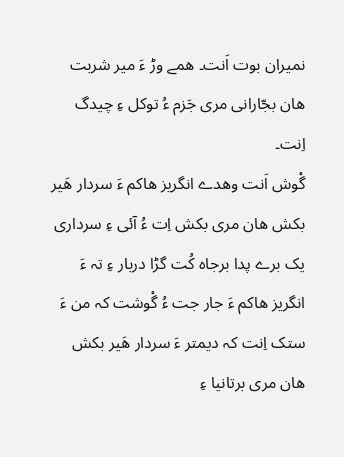نمیران بوت اَنت۔ ھمے وڑ ءَ میر شربت ھان بجّارانی مری جَزم ءُ توکل ءِ چیدگ اِنت۔
گْوش اَنت وھدے انگریز ھاکم ءَ سردار ھَیر بکش ھان مری بکش اِت ءُ آئی ءِ سرداری یک برے پدا برجاہ کُت گڑا دربار ءِ تہ ءَ انگریز ھاکم ءَ جار جت ءُ گْوشت کہ من ءَ ستک اِنت کہ دیمتر ءَ سردار ھَیر بکش ھان مری برتانیا ءِ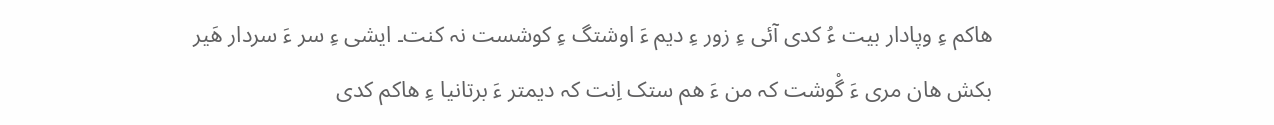ھاکم ءِ وپادار بیت ءُ کدی آئی ءِ زور ءِ دیم ءَ اوشتگ ءِ کوشست نہ کنت۔ ایشی ءِ سر ءَ سردار ھَیر بکش ھان مری ءَ گْوشت کہ من ءَ ھم ستک اِنت کہ دیمتر ءَ برتانیا ءِ ھاکم کدی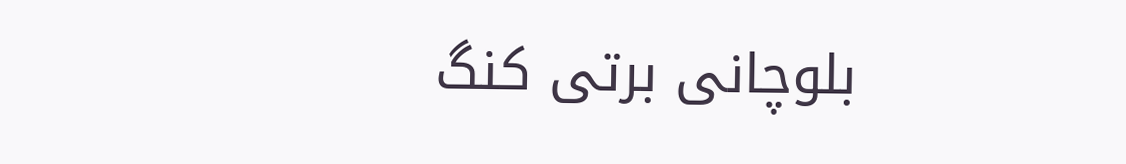بلوچانی برتی کنگ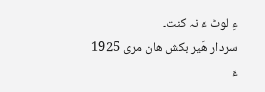ءِ لوٹ ءَ نہ کنت۔
سردار ھَیر بکش ھان مری 1925 ءَ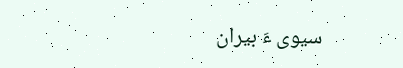سیوی ءَ بیران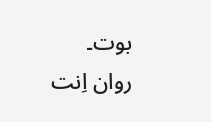بوت۔
روان اِنت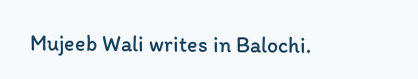Mujeeb Wali writes in Balochi.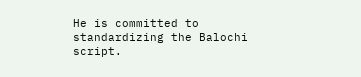He is committed to standardizing the Balochi script.